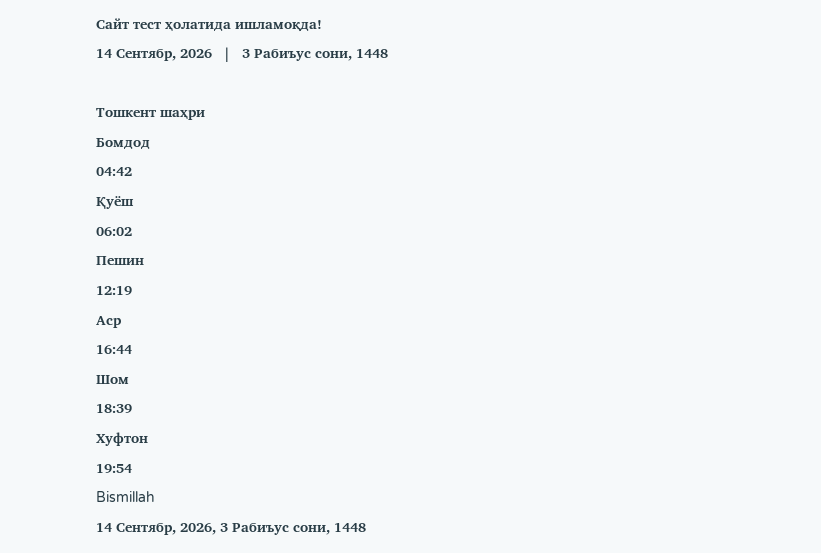Сайт тест ҳолатида ишламоқда!
14 Сентябр, 2026   |   3 Рабиъус сони, 1448

Тошкент шаҳри
Бомдод
04:42
Қуёш
06:02
Пешин
12:19
Аср
16:44
Шом
18:39
Хуфтон
19:54
Bismillah
14 Сентябр, 2026, 3 Рабиъус сони, 1448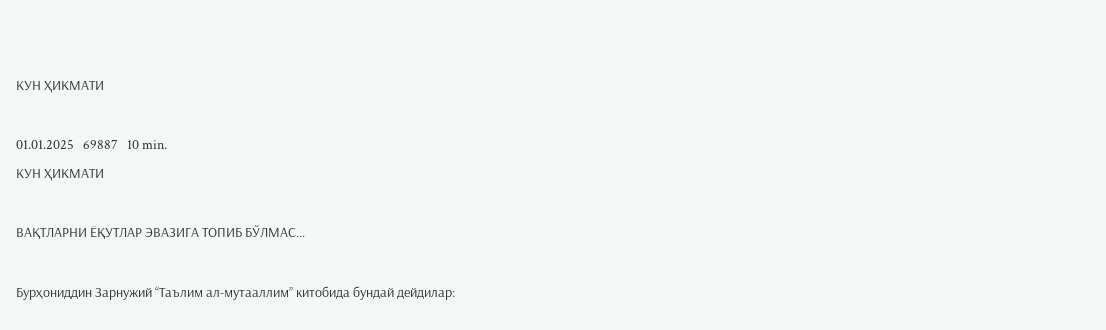КУН ҲИКМАТИ

01.01.2025   69887   10 min.
КУН ҲИКМАТИ

ВАҚТЛАРНИ ЁҚУТЛАР ЭВАЗИГА ТОПИБ БЎЛМАС...

Бурҳониддин Зарнужий “Таълим ал-мутааллим” китобида бундай дейдилар: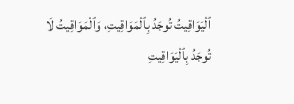ٱلْيَوَاقِيتُ تُوجَدُ بِٱلْمَوَاقِيتِ، وَٱلْمَوَاقِيتُ لَا تُوجَدُ بِٱلْيَوَاقِيتِ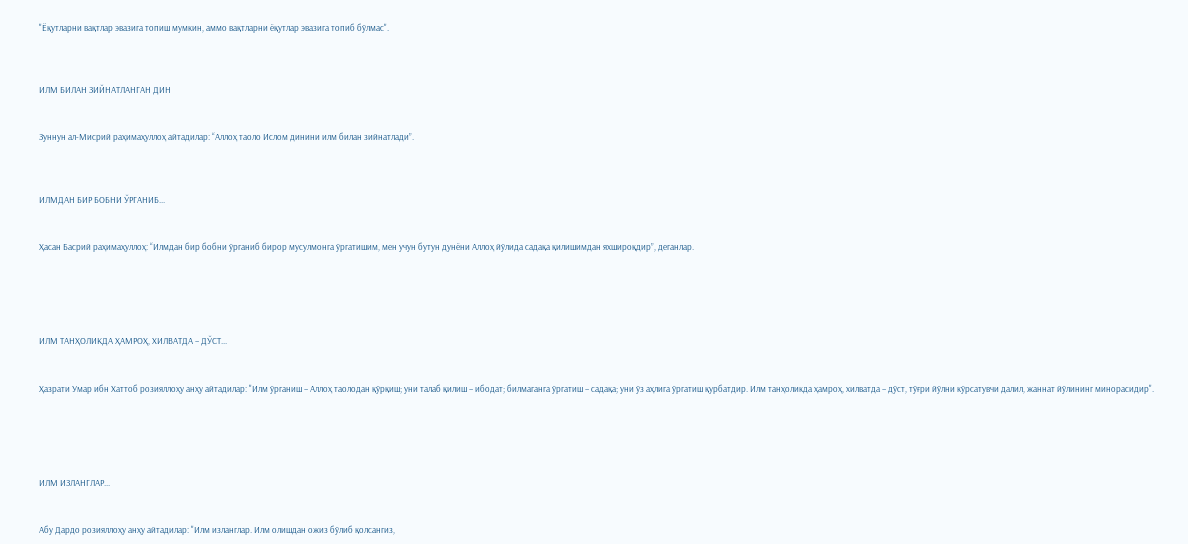"Ёқутларни вақтлар эвазига топиш мумкин, аммо вақтларни ёқутлар эвазига топиб бўлмас".



ИЛМ БИЛАН ЗИЙНАТЛАНГАН ДИН


Зуннун ал-Мисрий раҳимаҳуллоҳ айтадилар: “Аллоҳ таоло Ислом динини илм билан зийнатлади”.



ИЛМДАН БИР БОБНИ ЎРГАНИБ...


Ҳасан Басрий раҳимаҳуллоҳ: “Илмдан бир бобни ўрганиб бирор мусулмонга ўргатишим, мен учун бутун дунёни Аллоҳ йўлида садақа қилишимдан яхшироқдир”, деганлар.





ИЛМ ТАНҲОЛИКДА ҲАМРОҲ, ХИЛВАТДА – ДЎСТ...


Ҳазрати Умар ибн Хаттоб розияллоҳу анҳу айтадилар: "Илм ўрганиш – Аллоҳ таолодан қўрқиш; уни талаб қилиш – ибодат; билмаганга ўргатиш – садақа; уни ўз аҳлига ўргатиш қурбатдир. Илм танҳоликда ҳамроҳ, хилватда – дўст, тўғри йўлни кўрсатувчи далил, жаннат йўлининг минорасидир".





ИЛМ ИЗЛАНГЛАР...


Абу Дардо розияллоҳу анҳу айтадилар: "Илм изланглар. Илм олишдан ожиз бўлиб қолсангиз,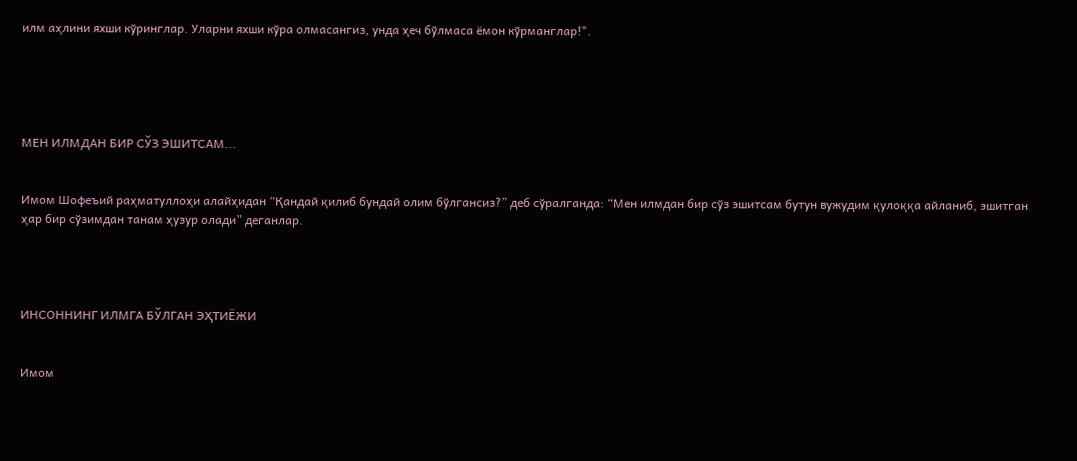илм аҳлини яхши кўринглар. Уларни яхши кўра олмасангиз, унда ҳеч бўлмаса ёмон кўрманглар!".





МЕН ИЛМДАН БИР СЎЗ ЭШИТСАМ...


Имом Шофеъий раҳматуллоҳи алайҳидан “Қандай қилиб бундай олим бўлгансиз?” деб сўралганда: “Мен илмдан бир сўз эшитсам бутун вужудим қулоққа айланиб, эшитган ҳар бир сўзимдан танам ҳузур олади” деганлар.




ИНСОННИНГ ИЛМГА БЎЛГАН ЭҲТИЁЖИ


Имом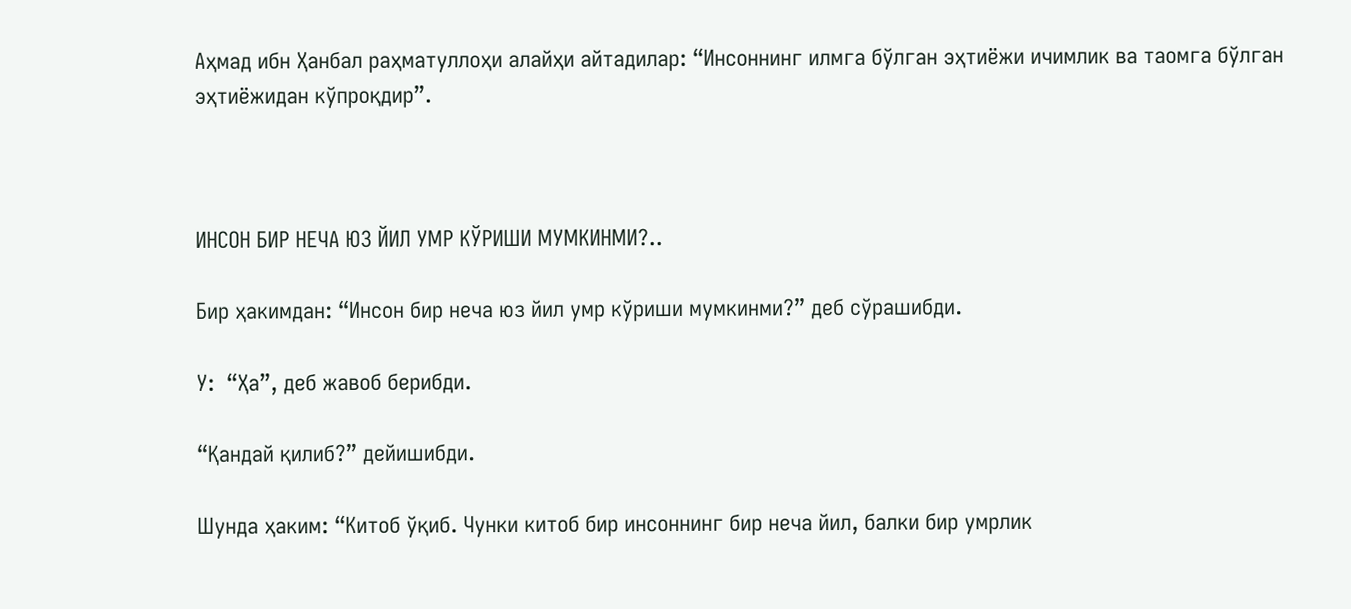Аҳмад ибн Ҳанбал раҳматуллоҳи алайҳи айтадилар: “Инсоннинг илмга бўлган эҳтиёжи ичимлик ва таомга бўлган эҳтиёжидан кўпроқдир”.



ИНСОН БИР НЕЧА ЮЗ ЙИЛ УМР КЎРИШИ МУМКИНМИ?..

Бир ҳакимдан: “Инсон бир неча юз йил умр кўриши мумкинми?” деб сўрашибди.

У:  “Ҳа”, деб жавоб берибди.

“Қандай қилиб?” дейишибди.

Шунда ҳаким: “Китоб ўқиб. Чунки китоб бир инсоннинг бир неча йил, балки бир умрлик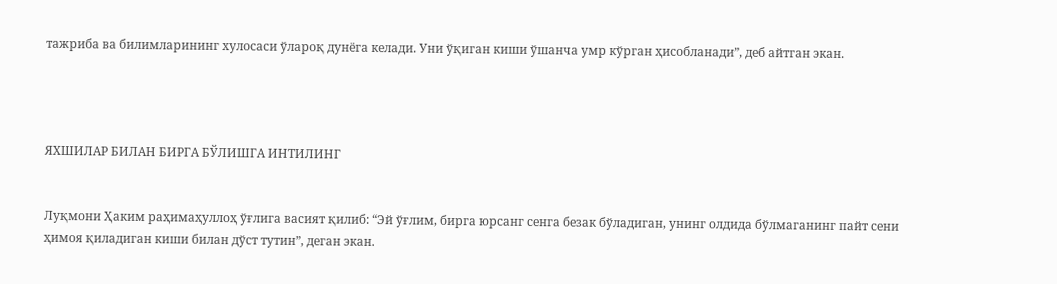тажриба ва билимларининг хулосаси ўлароқ дунёга келади. Уни ўқиган киши ўшанча умр кўрган ҳисобланади”, деб айтган экан.




ЯХШИЛАР БИЛАН БИРГА БЎЛИШГА ИНТИЛИНГ


Луқмони Ҳаким раҳимаҳуллоҳ ўғлига васият қилиб: “Эй ўғлим, бирга юрсанг сенга безак бўладиган, унинг олдида бўлмаганинг пайт сени ҳимоя қиладиган киши билан дўст тутин”, деган экан.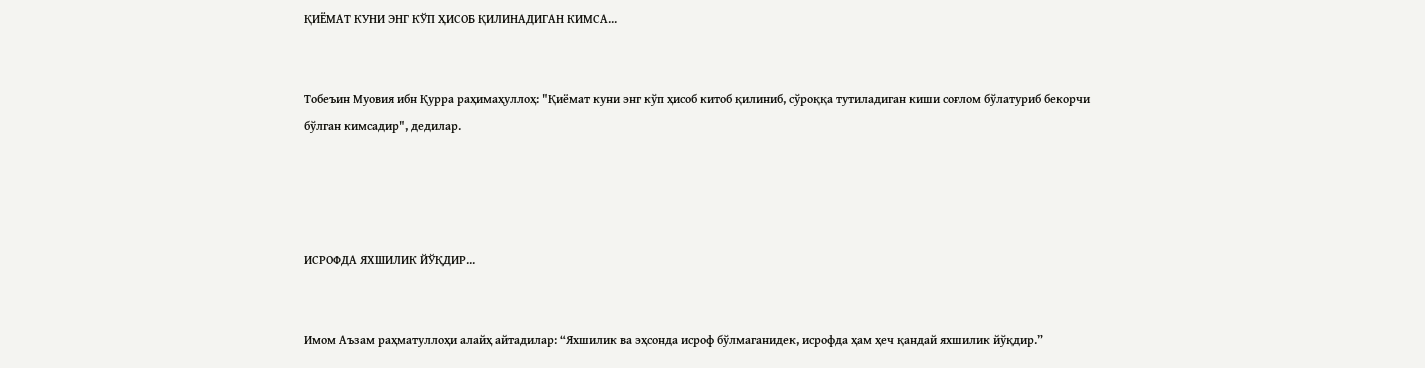ҚИЁМАТ КУНИ ЭНГ КЎП ҲИСОБ ҚИЛИНАДИГАН КИМСА...


Тобеъин Муовия ибн Қурра раҳимаҳуллоҳ: "Қиёмат куни энг кўп ҳисоб китоб қилиниб, сўроққа тутиладиган киши соғлом бўлатуриб бекорчи бўлган кимсадир", дедилар.




ИСРОФДА ЯХШИЛИК ЙЎҚДИР...


Имом Аъзам раҳматуллоҳи алайҳ айтадилар: “Яхшилик ва эҳсонда исроф бўлмаганидек, исрофда ҳам ҳеч қандай яхшилик йўқдир.”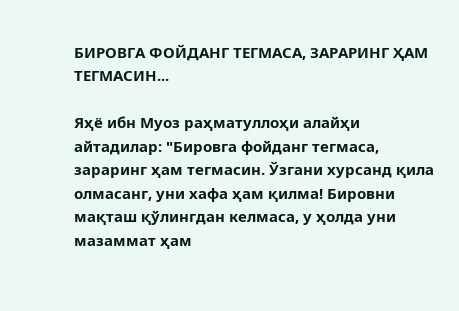БИРОВГА ФОЙДАНГ ТЕГМАСА, ЗАРАРИНГ ҲАМ ТЕГМАСИН...

Яҳё ибн Муоз раҳматуллоҳи алайҳи айтадилар: "Бировга фойданг тегмаса, зараринг ҳам тегмасин. Ўзгани хурсанд қила олмасанг, уни хафа ҳам қилма! Бировни мақташ қўлингдан келмаса, у ҳолда уни мазаммат ҳам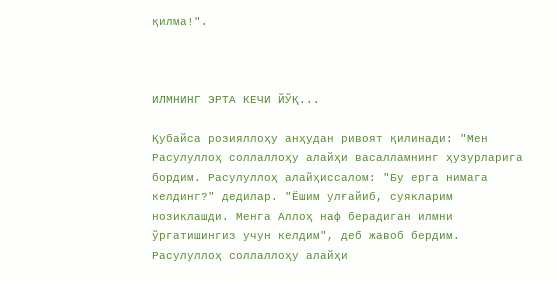қилма!".



ИЛМНИНГ ЭРТА КЕЧИ ЙЎҚ...

Қубайса розияллоҳу анҳудан ривоят қилинади: "Мен Расулуллоҳ соллаллоҳу алайҳи васалламнинг ҳузурларига бордим. Расулуллоҳ алайҳиссалом: "Бу ерга нимага келдинг?" дедилар. "Ёшим улғайиб, суякларим нозиклашди. Менга Аллоҳ наф берадиган илмни ўргатишингиз учун келдим", деб жавоб бердим. Расулуллоҳ соллаллоҳу алайҳи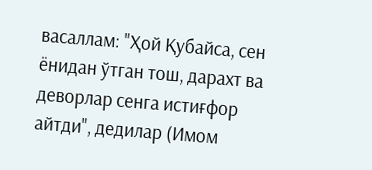васаллам: "Ҳой Қубайса, сен ёнидан ўтган тош, дарахт ва деворлар сенга истиғфор айтди", дедилар (Имом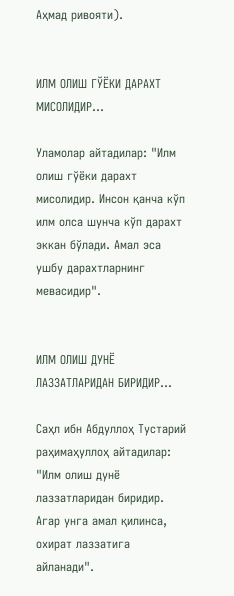Аҳмад ривояти).


ИЛМ ОЛИШ ГЎЁКИ ДАРАХТ МИСОЛИДИР...

Уламолар айтадилар: "Илм олиш гўёки дарахт мисолидир. Инсон қанча кўп илм олса шунча кўп дарахт эккан бўлади. Амал эса ушбу дарахтларнинг мевасидир".


ИЛМ ОЛИШ ДУНЁ ЛАЗЗАТЛАРИДАН БИРИДИР...

Саҳл ибн Абдуллоҳ Тустарий раҳимаҳуллоҳ айтадилар: "Илм олиш дунё лаззатларидан биридир. Агар унга амал қилинса, охират лаззатига айланади".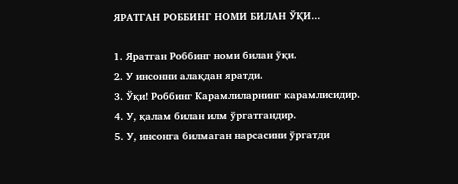ЯРАТГАН РОББИНГ НОМИ БИЛАН ЎҚИ...

1. Яратган Роббинг номи билан ўқи.
2. У инсонни алақдан яратди.
3. Ўқи! Роббинг Карамлиларнинг карамлисидир.
4. У, қалам билан илм ўргатгандир.
5. У, инсонга билмаган нарсасини ўргатди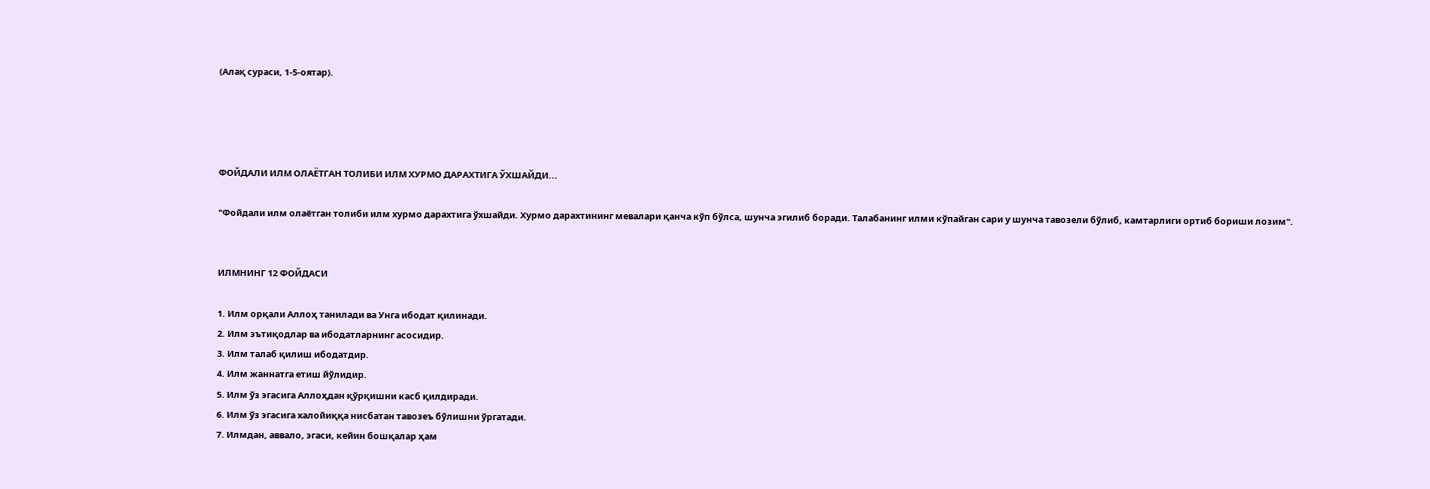(Алақ сураси, 1-5-оятар).




ФОЙДАЛИ ИЛМ ОЛАЁТГАН ТОЛИБИ ИЛМ ХУРМО ДАРАХТИГА ЎХШАЙДИ...

"Фойдали илм олаётган толиби илм хурмо дарахтига ўхшайди. Хурмо дарахтининг мевалари қанча кўп бўлса, шунча эгилиб боради. Талабанинг илми кўпайган сари у шунча тавозели бўлиб, камтарлиги ортиб бориши лозим".


ИЛМНИНГ 12 ФОЙДАСИ

1. Илм орқали Аллоҳ танилади ва Унга ибодат қилинади.
2. Илм эътиқодлар ва ибодатларнинг асосидир.
3. Илм талаб қилиш ибодатдир.
4. Илм жаннатга етиш йўлидир.
5. Илм ўз эгасига Аллоҳдан қўрқишни касб қилдиради.
6. Илм ўз эгасига халойиққа нисбатан тавозеъ бўлишни ўргатади.
7. Илмдан, аввало, эгаси, кейин бошқалар ҳам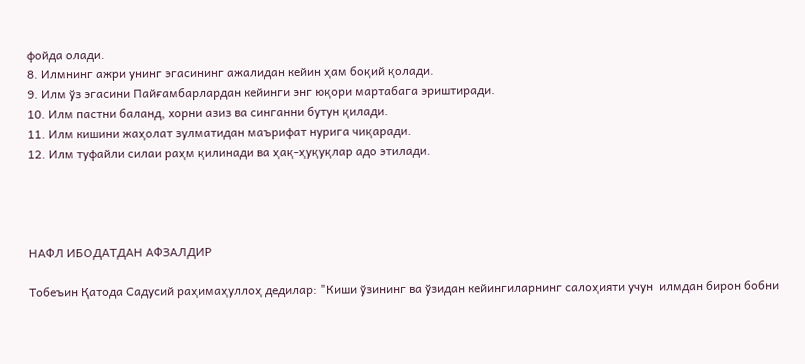фойда олади.
8. Илмнинг ажри унинг эгасининг ажалидан кейин ҳам боқий қолади.
9. Илм ўз эгасини Пайғамбарлардан кейинги энг юқори мартабага эриштиради.
10. Илм пастни баланд, хорни азиз ва синганни бутун қилади.
11. Илм кишини жаҳолат зулматидан маърифат нурига чиқаради.
12. Илм туфайли силаи раҳм қилинади ва ҳақ-ҳуқуқлар адо этилади.




НАФЛ ИБОДАТДАН АФЗАЛДИР

Тобеъин Қатода Садусий раҳимаҳуллоҳ дедилар: "Киши ўзининг ва ўзидан кейингиларнинг салоҳияти учун  илмдан бирон бобни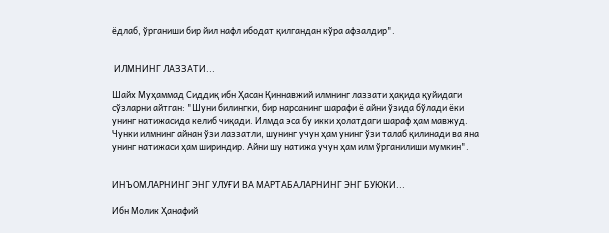ёдлаб, ўрганиши бир йил нафл ибодат қилгандан кўра афзалдир".


 ИЛМНИНГ ЛАЗЗАТИ...

Шайх Муҳаммад Сиддиқ ибн Ҳасан Қиннавжий илмнинг лаззати ҳақида қуйидаги сўзларни айтган: "Шуни билингки, бир нарсанинг шарафи ё айни ўзида бўлади ёки унинг натижасида келиб чиқади. Илмда эса бу икки ҳолатдаги шараф ҳам мавжуд. Чунки илмнинг айнан ўзи лаззатли, шунинг учун ҳам унинг ўзи талаб қилинади ва яна унинг натижаси ҳам шириндир. Айни шу натижа учун ҳам илм ўрганилиши мумкин".


ИНЪОМЛАРНИНГ ЭНГ УЛУҒИ ВА МАРТАБАЛАРНИНГ ЭНГ БУЮКИ...

Ибн Молик Ҳанафий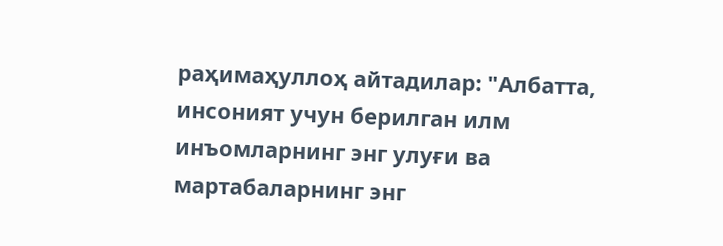раҳимаҳуллоҳ айтадилар: "Албатта, инсоният учун берилган илм инъомларнинг энг улуғи ва мартабаларнинг энг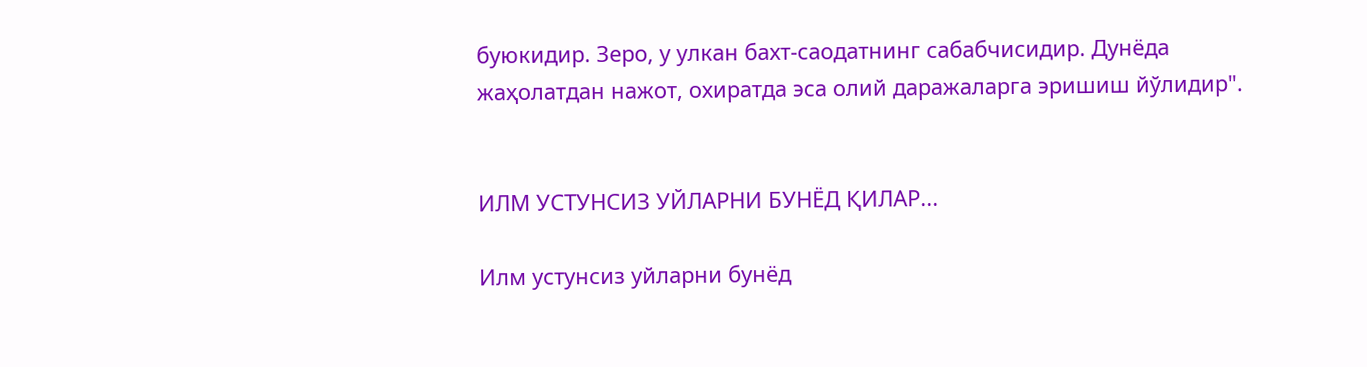буюкидир. Зеро, у улкан бахт-саодатнинг сабабчисидир. Дунёда жаҳолатдан нажот, охиратда эса олий даражаларга эришиш йўлидир".


ИЛМ УСТУНСИЗ УЙЛАРНИ БУНЁД ҚИЛАР...

Илм устунсиз уйларни бунёд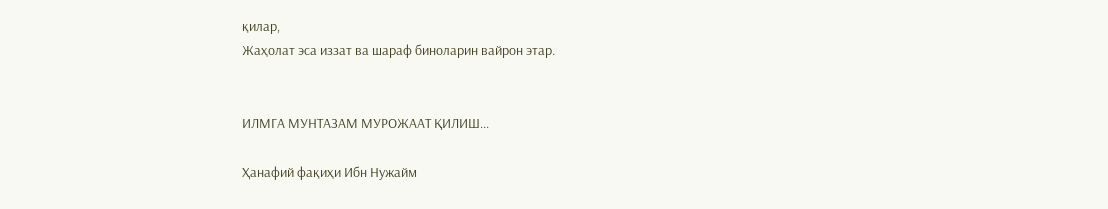қилар,
Жаҳолат эса иззат ва шараф биноларин вайрон этар.


ИЛМГА МУНТАЗАМ МУРОЖААТ ҚИЛИШ...

Ҳанафий фақиҳи Ибн Нужайм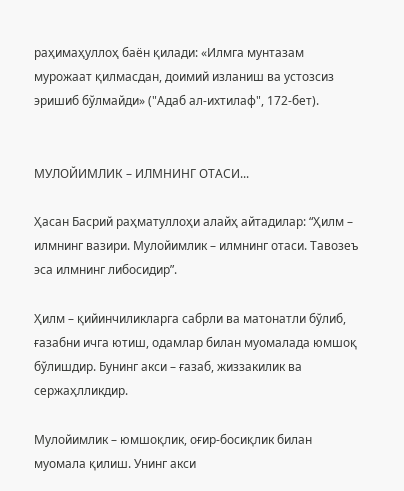раҳимаҳуллоҳ баён қилади: «Илмга мунтазам мурожаат қилмасдан, доимий изланиш ва устозсиз эришиб бўлмайди» ("Адаб ал-ихтилаф", 172-бет).


МУЛОЙИМЛИК – ИЛМНИНГ ОТАСИ...

Ҳасан Басрий раҳматуллоҳи алайҳ айтадилар: “Ҳилм – илмнинг вазири. Мулойимлик – илмнинг отаси. Тавозеъ эса илмнинг либосидир”.

Ҳилм – қийинчиликларга сабрли ва матонатли бўлиб, ғазабни ичга ютиш, одамлар билан муомалада юмшоқ бўлишдир. Бунинг акси – ғазаб, жиззакилик ва сержаҳлликдир.

Мулойимлик – юмшоқлик, оғир-босиқлик билан муомала қилиш. Унинг акси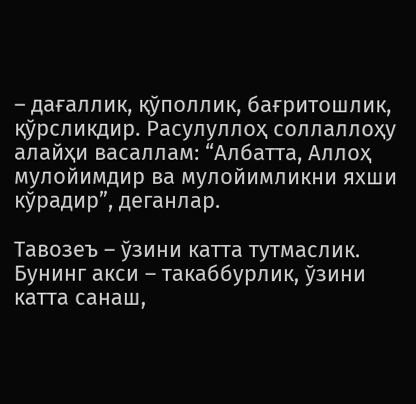– дағаллик, қўполлик, бағритошлик, қўрсликдир. Расулуллоҳ соллаллоҳу алайҳи васаллам: “Албатта, Аллоҳ мулойимдир ва мулойимликни яхши кўрадир”, деганлар.

Тавозеъ – ўзини катта тутмаслик. Бунинг акси – такаббурлик, ўзини катта санаш,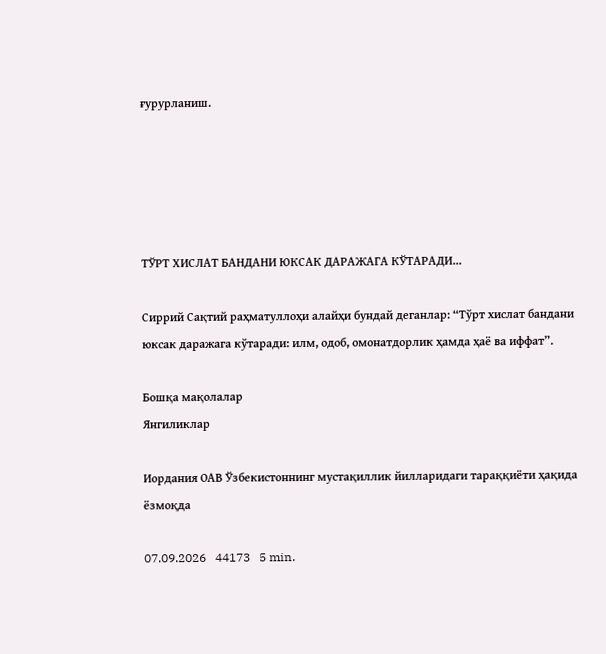ғурурланиш.





ТЎРТ ХИСЛАТ БАНДАНИ ЮКСАК ДАРАЖАГА КЎТАРАДИ...

Сиррий Сақтий раҳматуллоҳи алайҳи бундай деганлар: “Тўрт хислат бандани юксак даражага кўтаради: илм, одоб, омонатдорлик ҳамда ҳаё ва иффат”.

Бошқа мақолалар
Янгиликлар

Иордания ОАВ Ўзбекистоннинг мустақиллик йилларидаги тараққиёти ҳақида ёзмоқда

07.09.2026   44173   5 min.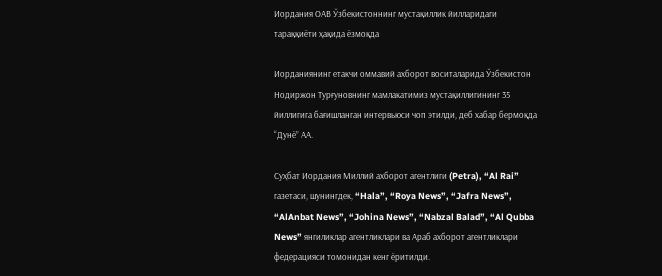Иордания ОАВ Ўзбекистоннинг мустақиллик йилларидаги тараққиёти ҳақида ёзмоқда

Иорданиянинг етакчи оммавий ахборот воситаларида Ўзбекистон Нодиржон Турғуновнинг мамлакатимиз мустақиллигининг 35 йиллигига бағишланган интервьюси чоп этилди, деб хабар бермоқда “Дунё” АА.

Суҳбат Иордания Миллий ахборот агентлиги (Petra), “Al Rai” газетаси, шунингдек, “Hala”, “Roya News”, “Jafra News”, “AlAnbat News”, “Johina News”, “Nabzal Balad”, “Al Qubba News” янгиликлар агентликлари ва Араб ахборот агентликлари федерацияси томонидан кенг ёритилди.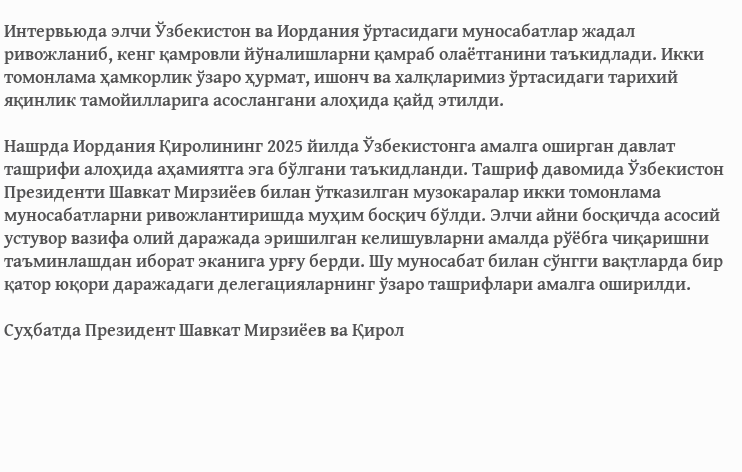Интервьюда элчи Ўзбекистон ва Иордания ўртасидаги муносабатлар жадал ривожланиб, кенг қамровли йўналишларни қамраб олаётганини таъкидлади. Икки томонлама ҳамкорлик ўзаро ҳурмат, ишонч ва халқларимиз ўртасидаги тарихий яқинлик тамойилларига асослангани алоҳида қайд этилди.

Нашрда Иордания Қиролининг 2025 йилда Ўзбекистонга амалга оширган давлат ташрифи алоҳида аҳамиятга эга бўлгани таъкидланди. Ташриф давомида Ўзбекистон Президенти Шавкат Мирзиёев билан ўтказилган музокаралар икки томонлама муносабатларни ривожлантиришда муҳим босқич бўлди. Элчи айни босқичда асосий устувор вазифа олий даражада эришилган келишувларни амалда рўёбга чиқаришни таъминлашдан иборат эканига урғу берди. Шу муносабат билан сўнгги вақтларда бир қатор юқори даражадаги делегацияларнинг ўзаро ташрифлари амалга оширилди.

Суҳбатда Президент Шавкат Мирзиёев ва Қирол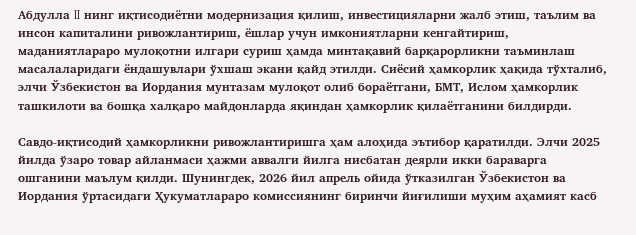Абдулла II нинг иқтисодиётни модернизация қилиш, инвестицияларни жалб этиш, таълим ва инсон капиталини ривожлантириш, ёшлар учун имкониятларни кенгайтириш, маданиятлараро мулоқотни илгари суриш ҳамда минтақавий барқарорликни таъминлаш масалаларидаги ёндашувлари ўхшаш экани қайд этилди. Сиёсий ҳамкорлик ҳақида тўхталиб, элчи Ўзбекистон ва Иордания мунтазам мулоқот олиб бораётгани, БМТ, Ислом ҳамкорлик ташкилоти ва бошқа халқаро майдонларда яқиндан ҳамкорлик қилаётганини билдирди.

Савдо-иқтисодий ҳамкорликни ривожлантиришга ҳам алоҳида эътибор қаратилди. Элчи 2025 йилда ўзаро товар айланмаси ҳажми аввалги йилга нисбатан деярли икки бараварга ошганини маълум қилди. Шунингдек, 2026 йил апрель ойида ўтказилган Ўзбекистон ва Иордания ўртасидаги Ҳукуматлараро комиссиянинг биринчи йиғилиши муҳим аҳамият касб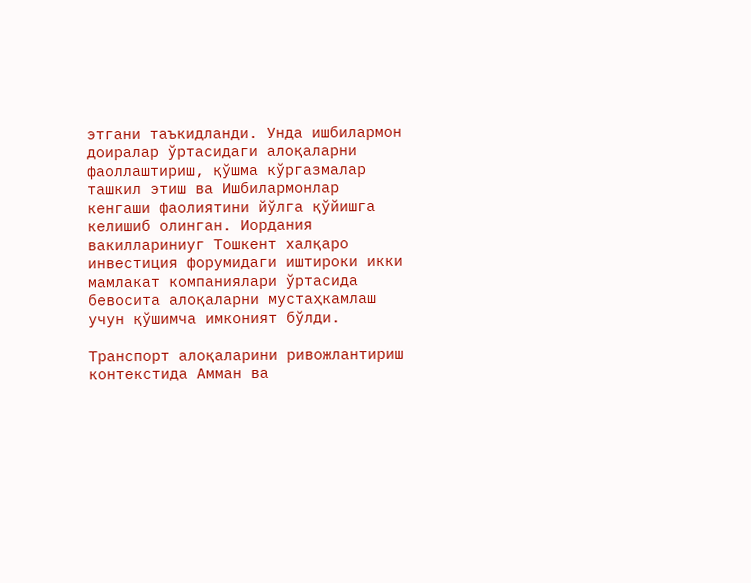этгани таъкидланди. Унда ишбилармон доиралар ўртасидаги алоқаларни фаоллаштириш, қўшма кўргазмалар ташкил этиш ва Ишбилармонлар кенгаши фаолиятини йўлга қўйишга келишиб олинган. Иордания вакиллариниyг Тошкент халқаро инвестиция форумидаги иштироки икки мамлакат компаниялари ўртасида бевосита алоқаларни мустаҳкамлаш учун қўшимча имконият бўлди.

Транспорт алоқаларини ривожлантириш контекстида Амман ва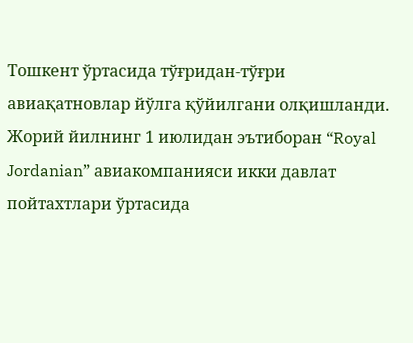Тошкент ўртасида тўғридан-тўғри авиақатновлар йўлга қўйилгани олқишланди. Жорий йилнинг 1 июлидан эътиборан “Royal Jordanian” авиакомпанияси икки давлат пойтахтлари ўртасида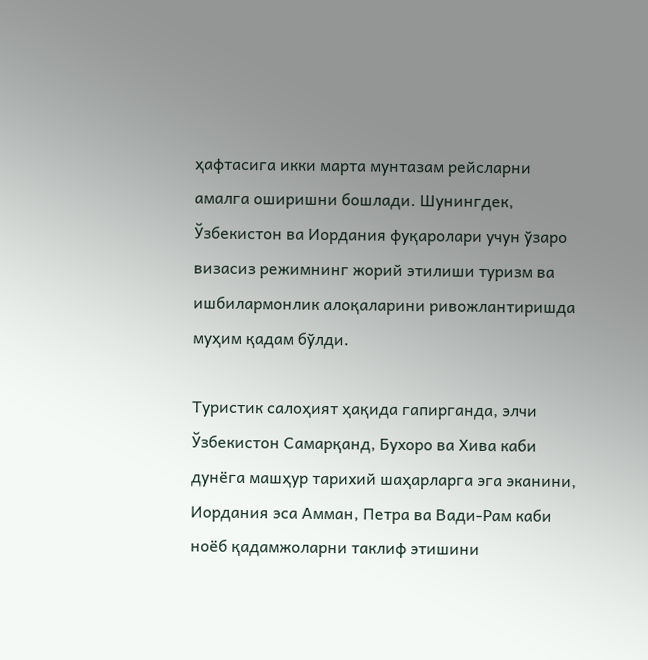ҳафтасига икки марта мунтазам рейсларни амалга оширишни бошлади. Шунингдек, Ўзбекистон ва Иордания фуқаролари учун ўзаро визасиз режимнинг жорий этилиши туризм ва ишбилармонлик алоқаларини ривожлантиришда муҳим қадам бўлди.

Туристик салоҳият ҳақида гапирганда, элчи Ўзбекистон Самарқанд, Бухоро ва Хива каби дунёга машҳур тарихий шаҳарларга эга эканини, Иордания эса Амман, Петра ва Вади-Рам каби ноёб қадамжоларни таклиф этишини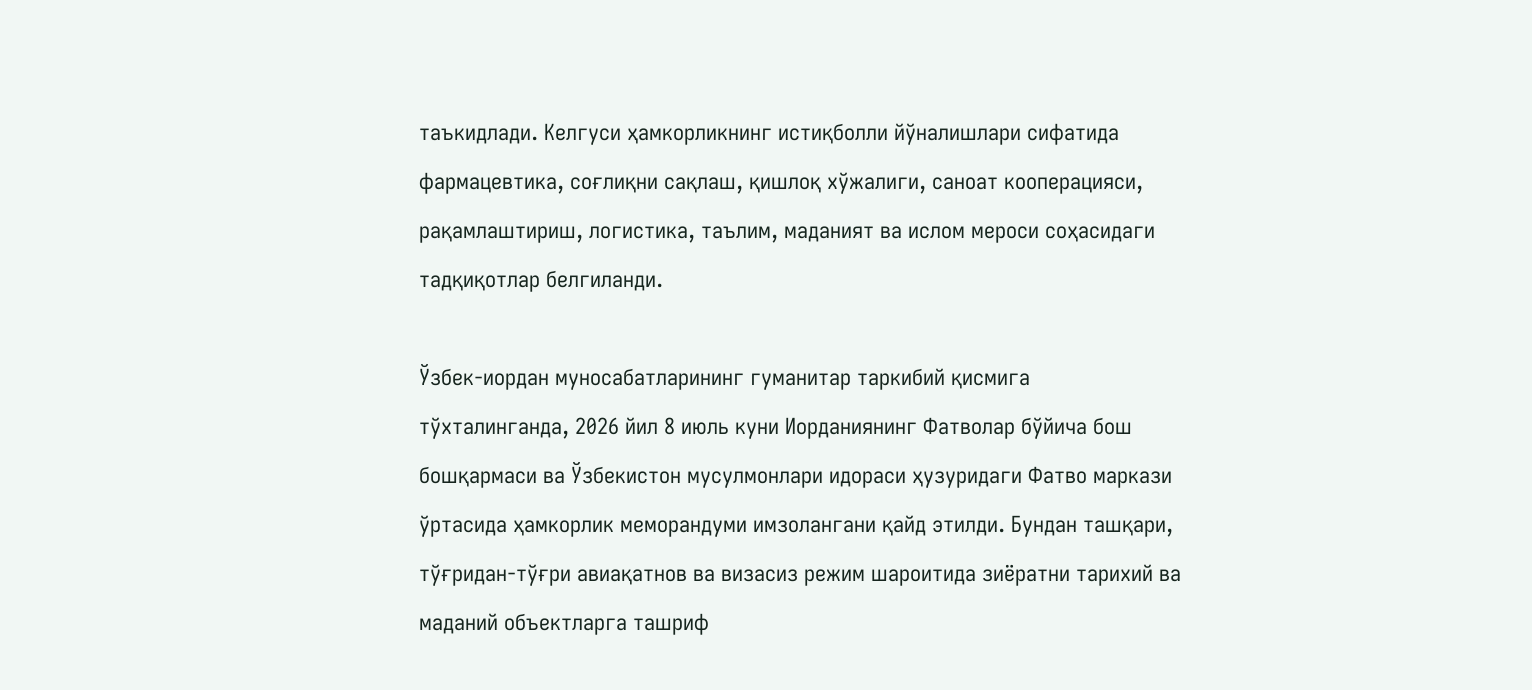таъкидлади. Келгуси ҳамкорликнинг истиқболли йўналишлари сифатида фармацевтика, соғлиқни сақлаш, қишлоқ хўжалиги, саноат кооперацияси, рақамлаштириш, логистика, таълим, маданият ва ислом мероси соҳасидаги тадқиқотлар белгиланди.

Ўзбек-иордан муносабатларининг гуманитар таркибий қисмига тўхталинганда, 2026 йил 8 июль куни Иорданиянинг Фатволар бўйича бош бошқармаси ва Ўзбекистон мусулмонлари идораси ҳузуридаги Фатво маркази ўртасида ҳамкорлик меморандуми имзолангани қайд этилди. Бундан ташқари, тўғридан-тўғри авиақатнов ва визасиз режим шароитида зиёратни тарихий ва маданий объектларга ташриф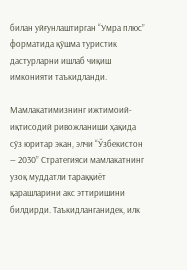билан уйғунлаштирган “Умра плюс” форматида қўшма туристик дастурларни ишлаб чиқиш имконияти таъкидланди.

Мамлакатимизнинг ижтимоий-иқтисодий ривожланиши ҳақида сўз юритар экан, элчи “Ўзбекистон — 2030” Стратегияси мамлакатнинг узоқ муддатли тараққиёт қарашларини акс эттиришини билдирди. Таъкидланганидек, илк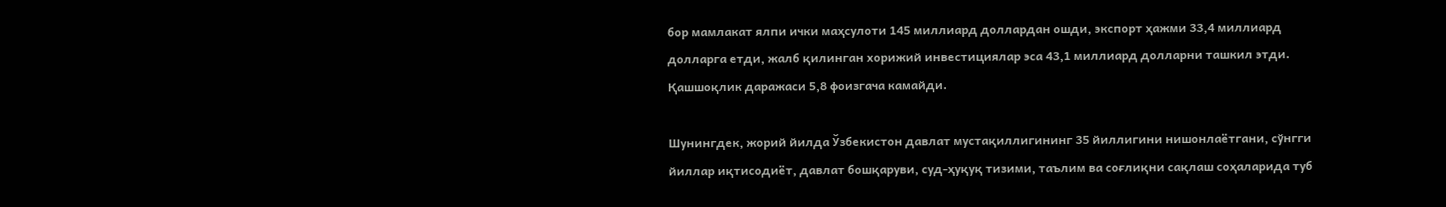бор мамлакат ялпи ички маҳсулоти 145 миллиард доллардан ошди, экспорт ҳажми 33,4 миллиард долларга етди, жалб қилинган хорижий инвестициялар эса 43,1 миллиард долларни ташкил этди. Қашшоқлик даражаси 5,8 фоизгача камайди.

Шунингдек, жорий йилда Ўзбекистон давлат мустақиллигининг 35 йиллигини нишонлаётгани, сўнгги йиллар иқтисодиёт, давлат бошқаруви, суд-ҳуқуқ тизими, таълим ва соғлиқни сақлаш соҳаларида туб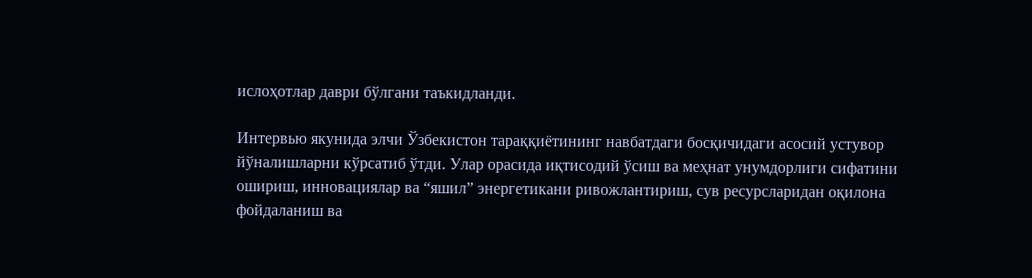ислоҳотлар даври бўлгани таъкидланди.

Интервью якунида элчи Ўзбекистон тараққиётининг навбатдаги босқичидаги асосий устувор йўналишларни кўрсатиб ўтди. Улар орасида иқтисодий ўсиш ва меҳнат унумдорлиги сифатини ошириш, инновациялар ва “яшил” энергетикани ривожлантириш, сув ресурсларидан оқилона фойдаланиш ва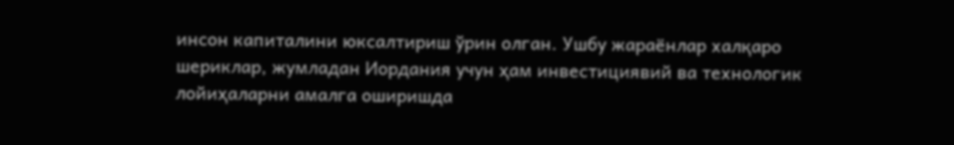инсон капиталини юксалтириш ўрин олган. Ушбу жараёнлар халқаро шериклар, жумладан Иордания учун ҳам инвестициявий ва технологик лойиҳаларни амалга оширишда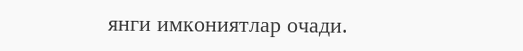янги имкониятлар очади.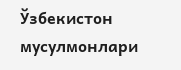Ўзбекистон мусулмонлари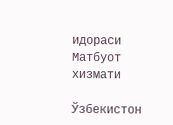идораси Матбуот хизмати

Ўзбекистон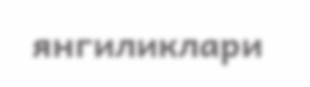янгиликлари